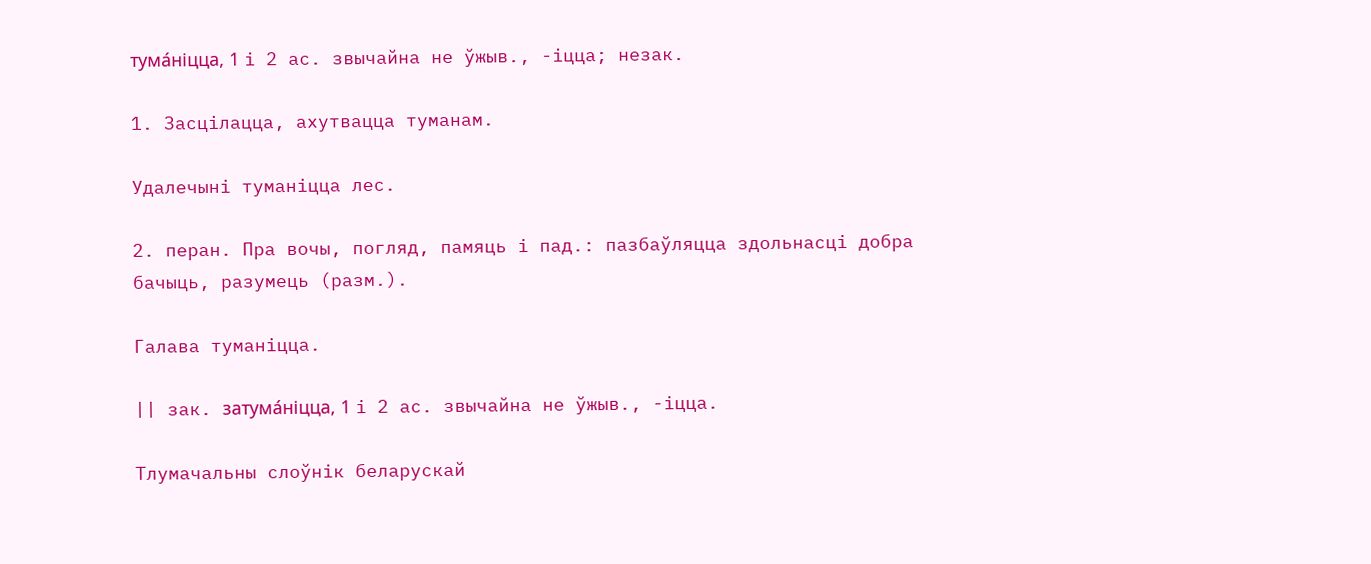тума́ніцца, 1 і 2 ас. звычайна не ўжыв., -іцца; незак.

1. Засцілацца, ахутвацца туманам.

Удалечыні туманіцца лес.

2. перан. Пра вочы, погляд, памяць і пад.: пазбаўляцца здольнасці добра бачыць, разумець (разм.).

Галава туманіцца.

|| зак. затума́ніцца, 1 і 2 ас. звычайна не ўжыв., -іцца.

Тлумачальны слоўнік беларускай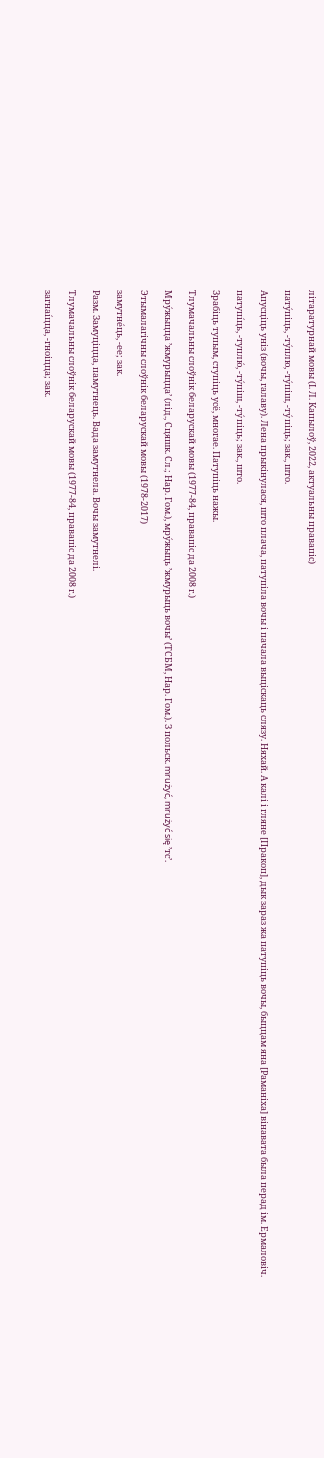літаратурнай мовы (І. Л. Капылоў, 2022, актуальны правапіс)

пату́піць, ‑ту́плю, ‑ту́піш, ‑ту́піць; зак., што.

Апусціць уніз (вочы, галаву). Лена прыкінулася, што плача, патупіла вочы і пачала выціскаць слязу. Няхай. А калі і гляне [Пракоп], дык зараз жа патупіць вочы, быццам яна [Раманіха] вінавата была перад ім. Ермаловіч.

патупі́ць, ‑туплю́, ‑ту́піш, ‑ту́піць; зак., што.

Зрабіць тупым, ступіць усё, многае. Патупіць нажы.

Тлумачальны слоўнік беларускай мовы (1977-84, правапіс да 2008 г.)

Мру́жыцца ’жмурыцца’ (лід., Сцяшк. Сл.; Нар. Гом.), мру́жыць ’жмурыць вочы’ (ТСБМ, Нар. Гом.). З польск. mrużyć, mrużyć się ’тс’.

Этымалагічны слоўнік беларускай мовы (1978-2017)

замутне́ць, ‑ее; зак.

Разм. Замуціцца, памутнець. Вада замутнела. Вочы замутнелі.

Тлумачальны слоўнік беларускай мовы (1977-84, правапіс да 2008 г.)

загнаі́цца, ‑гноіцца; зак.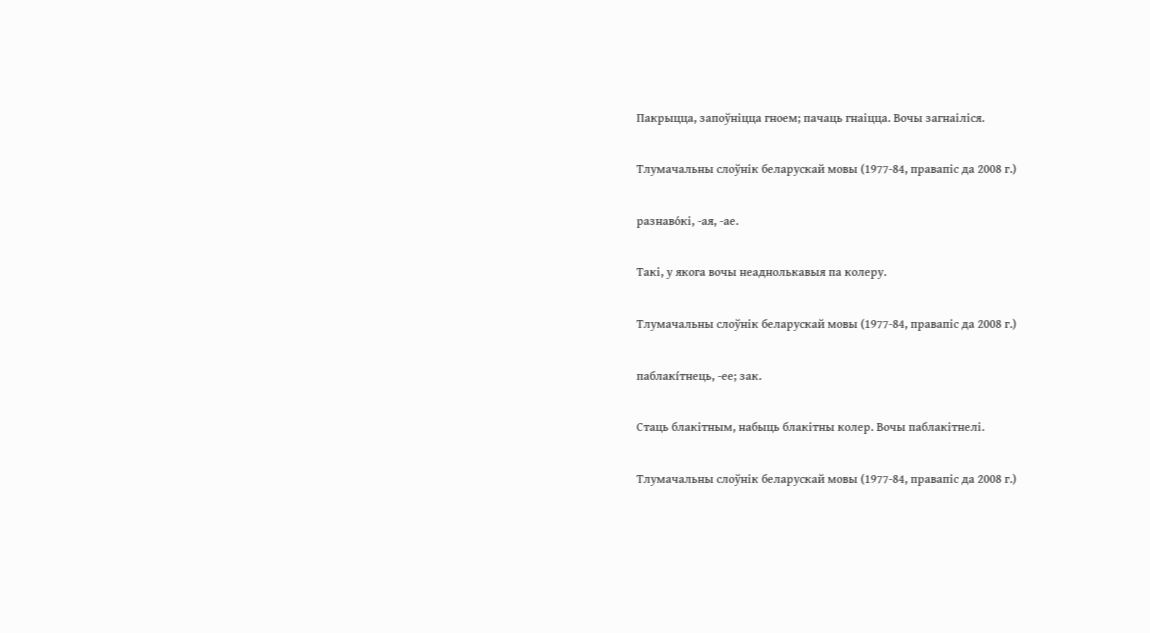Пакрыцца, запоўніцца гноем; пачаць гнаіцца. Вочы загнаіліся.

Тлумачальны слоўнік беларускай мовы (1977-84, правапіс да 2008 г.)

разнаво́кі, ‑ая, ‑ае.

Такі, у якога вочы неаднолькавыя па колеру.

Тлумачальны слоўнік беларускай мовы (1977-84, правапіс да 2008 г.)

паблакі́тнець, ‑ее; зак.

Стаць блакітным, набыць блакітны колер. Вочы паблакітнелі.

Тлумачальны слоўнік беларускай мовы (1977-84, правапіс да 2008 г.)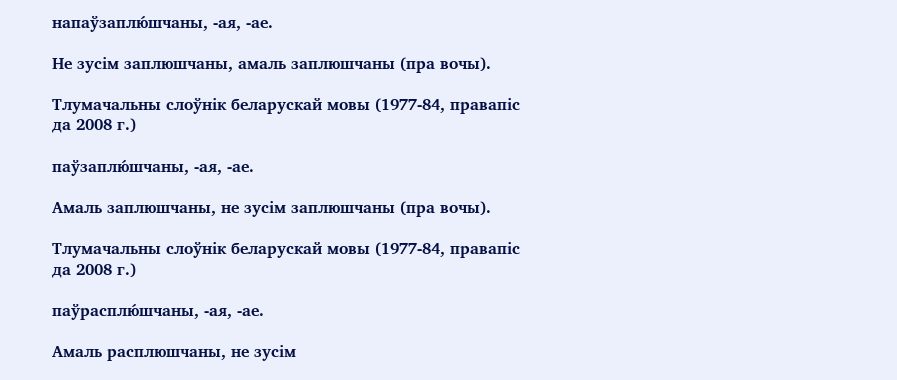напаўзаплю́шчаны, ‑ая, ‑ае.

Не зусім заплюшчаны, амаль заплюшчаны (пра вочы).

Тлумачальны слоўнік беларускай мовы (1977-84, правапіс да 2008 г.)

паўзаплю́шчаны, ‑ая, ‑ае.

Амаль заплюшчаны, не зусім заплюшчаны (пра вочы).

Тлумачальны слоўнік беларускай мовы (1977-84, правапіс да 2008 г.)

паўрасплю́шчаны, ‑ая, ‑ае.

Амаль расплюшчаны, не зусім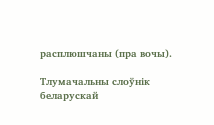расплюшчаны (пра вочы).

Тлумачальны слоўнік беларускай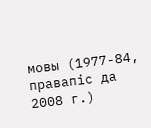мовы (1977-84, правапіс да 2008 г.)